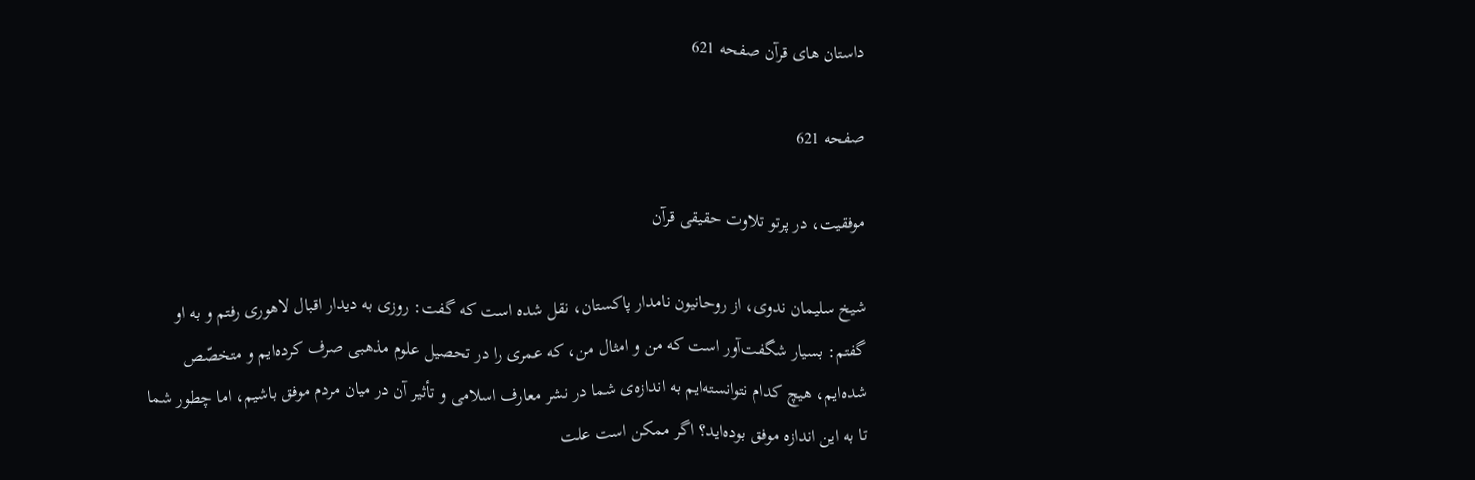داستان های قرآن صفحه 621

صفحه 621

موفقیت، در پرتو تلاوت حقیقی قرآن

شیخ سلیمان ندوی، از روحانیون نامدار پاکستان، نقل شده است که گفت: روزی به دیدار اقبال لاهوری رفتم و به او گفتم: بسیار شگفت‌آور است که من و امثال من، که عمری را در تحصیل علوم مذهبی صرف کرده‌ایم و متخصّص شده‌ایم، هیچ کدام نتوانسته‌ایم به اندازه‌ی شما در نشر معارف اسلامی و تأثیر آن در میان مردم موفق باشیم، اما چطور شما تا به این اندازه موفق بوده‌اید؟ اگر ممکن است علت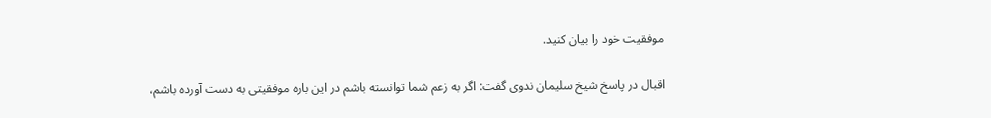موفقیت خود را بیان کنید.

اقبال در پاسخ شیخ سلیمان ندوی گفت: اگر به زعم شما توانسته باشم در این باره موفقیتی به دست آورده باشم،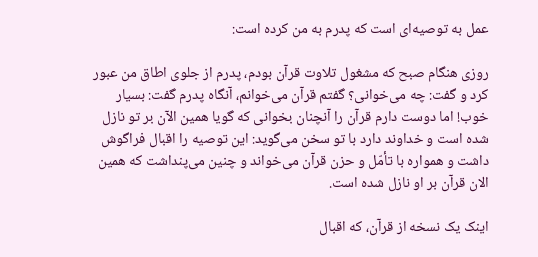عمل به توصیه‌ای است که پدرم به من کرده است:

روزی هنگام صبح که مشغول تلاوت قرآن بودم، پدرم از جلوی اطاق من عبور کرد و گفت: چه می‌خوانی؟ گفتم قرآن می‌خوانم، آنگاه پدرم گفت: بسیار خوب! اما دوست دارم قرآن را آنچنان بخوانی که گویا همین الآن بر تو نازل شده است و خداوند دارد با تو سخن می‌گوید: این توصیه را اقبال فراگوش داشت و همواره با تأمّل و حزن قرآن می‌خواند و چنین می‌پنداشت که همین الان قرآن بر او نازل شده است.

اینک یک نسخه از قرآن، که اقبال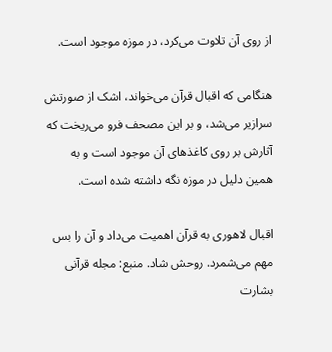از روی آن تلاوت می‌کرد، در موزه موجود است.

هنگامی که اقبال قرآن می‌خواند، اشک از صورتش سرازیر می‌شد، و بر این مصحف فرو می‌ریخت که آثارش بر روی کاغذهای آن موجود است و به همین دلیل در موزه نگه داشته شده است.

اقبال لاهوری به قرآن اهمیت می‌داد و آن را بس مهم می‌شمرد. روحش شاد. منبع: مجله قرآنی بشارت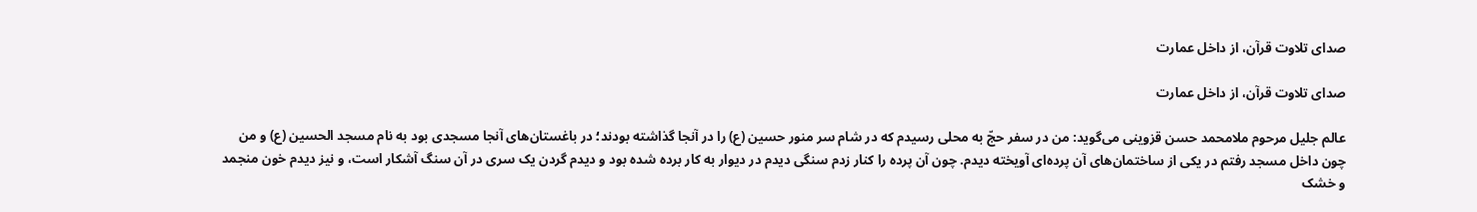صدای تلاوت قرآن، از داخل عمارت

صدای تلاوت قرآن، از داخل عمارت

عالم جلیل مرحوم ملامحمد حسن قزوینی می‌گوید: من در سفر حجّ به محلی رسیدم که در شام سر منور حسین (ع) را در آنجا گذاشته بودند؛ در باغستان‌های آنجا مسجدی بود به نام مسجد الحسین (ع) و من چون داخل مسجد رفتم در یکی از ساختمان‌های آن پرده‌ای آویخته دیدم. چون آن پرده را کنار زدم سنگی دیدم در دیوار به کار برده شده بود و دیدم گردن یک سری در آن سنگ آشکار است، و نیز دیدم خون منجمد و خشک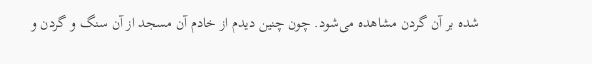شده بر آن گردن مشاهده می‌شود. چون چنین دیدم از خادم آن مسجد از آن سنگ و گردن و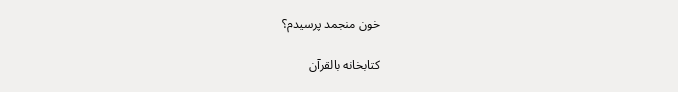خون منجمد پرسیدم؟

کتابخانه بالقرآن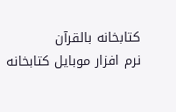کتابخانه بالقرآن
نرم افزار موبایل کتابخانه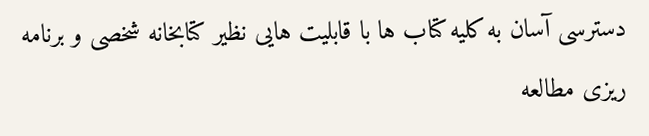دسترسی آسان به کلیه کتاب ها با قابلیت هایی نظیر کتابخانه شخصی و برنامه ریزی مطالعه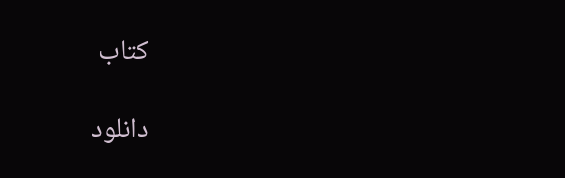کتاب

دانلود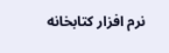نرم افزار کتابخانه